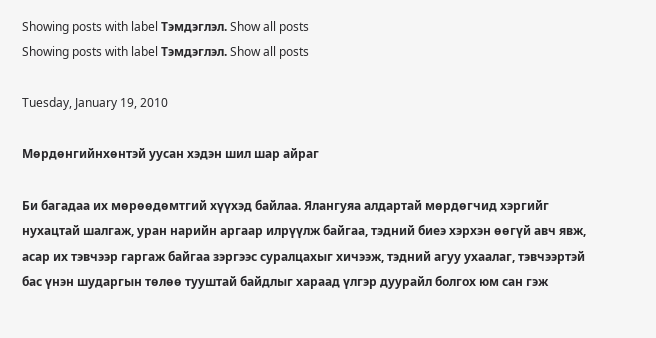Showing posts with label Тэмдэглэл. Show all posts
Showing posts with label Тэмдэглэл. Show all posts

Tuesday, January 19, 2010

Мөрдөнгийнхөнтэй уусан хэдэн шил шар айраг

Би багадаа их мөрөөдөмтгий хүүхэд байлаа. Ялангуяа алдартай мөрдөгчид хэргийг нухацтай шалгаж, уран нарийн аргаар илрүүлж байгаа, тэдний биеэ хэрхэн өөгүй авч явж, асар их тэвчээр гаргаж байгаа зэргээс суралцахыг хичээж, тэдний агуу ухаалаг, тэвчээртэй бас үнэн шударгын төлөө тууштай байдлыг хараад үлгэр дуурайл болгох юм сан гэж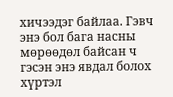хичээдэг байлаа. Гэвч энэ бол бага насны мөрөөдөл байсан ч гэсэн энэ явдал болох хүртэл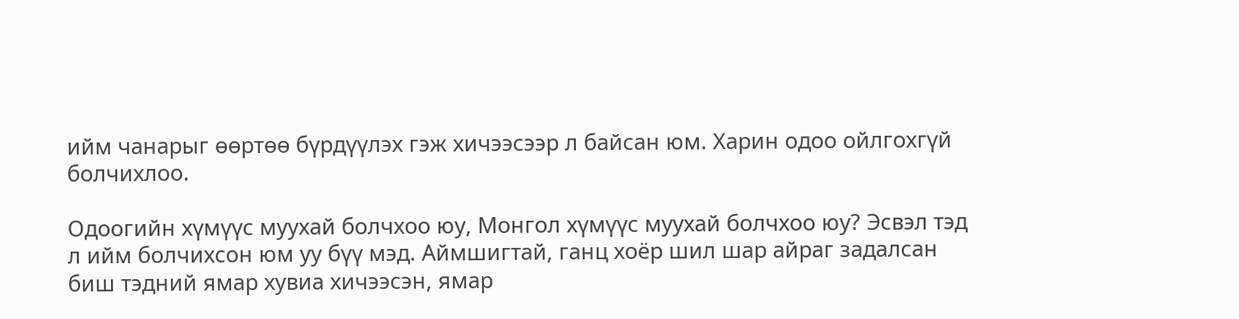ийм чанарыг өөртөө бүрдүүлэх гэж хичээсээр л байсан юм. Харин одоо ойлгохгүй болчихлоо.

Одоогийн хүмүүс муухай болчхоо юу, Монгол хүмүүс муухай болчхоо юу? Эсвэл тэд л ийм болчихсон юм уу бүү мэд. Аймшигтай, ганц хоёр шил шар айраг задалсан биш тэдний ямар хувиа хичээсэн, ямар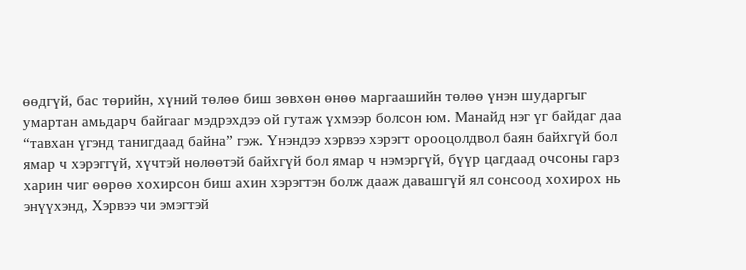өөдгүй, бас төрийн, хүний төлөө биш зөвхөн өнөө маргаашийн төлөө үнэн шударгыг умартан амьдарч байгааг мэдрэхдээ ой гутаж үхмээр болсон юм. Манайд нэг үг байдаг даа “тавхан үгэнд танигдаад байна” гэж. Үнэндээ хэрвээ хэрэгт орооцолдвол баян байхгүй бол ямар ч хэрэггүй, хүчтэй нөлөөтэй байхгүй бол ямар ч нэмэргүй, бүүр цагдаад очсоны гарз харин чиг өөрөө хохирсон биш ахин хэрэгтэн болж дааж давашгүй ял сонсоод хохирох нь энүүхэнд, Хэрвээ чи эмэгтэй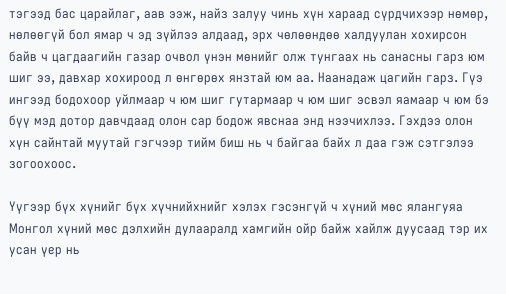тэгээд бас царайлаг, аав ээж, найз залуу чинь хүн хараад сүрдчихээр нөмөр, нөлөөгүй бол ямар ч эд зүйлээ алдаад, эрх чөлөөндөө халдуулан хохирсон байв ч цагдаагийн газар очвол үнэн мөнийг олж тунгаах нь санасны гарз юм шиг ээ, давхар хохироод л өнгөрөх янзтай юм аа. Наанадаж цагийн гарз. Гүэ ингээд бодохоор уйлмаар ч юм шиг гутармаар ч юм шиг эсвэл яамаар ч юм бэ бүү мэд дотор давчдаад олон сар бодож явснаа энд нээчихлээ. Гэхдээ олон хүн сайнтай муутай гэгчээр тийм биш нь ч байгаа байх л даа гэж сэтгэлээ зогоохоос.

Үүгээр бүх хүнийг бүх хүчнийхнийг хэлэх гэсэнгүй ч хүний мөс ялангуяа Монгол хүний мөс дэлхийн дулааралд хамгийн ойр байж хайлж дуусаад тэр их усан үер нь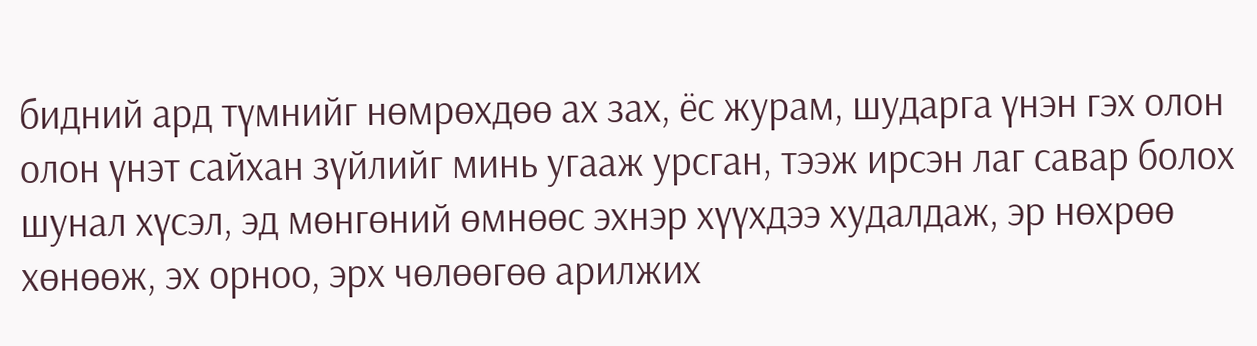бидний ард түмнийг нөмрөхдөө ах зах, ёс журам, шударга үнэн гэх олон олон үнэт сайхан зүйлийг минь угааж урсган, тээж ирсэн лаг савар болох шунал хүсэл, эд мөнгөний өмнөөс эхнэр хүүхдээ худалдаж, эр нөхрөө хөнөөж, эх орноо, эрх чөлөөгөө арилжих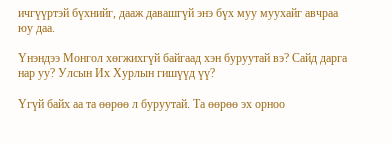ичгүүртэй бүхнийг, дааж давашгүй энэ бүх муу муухайг авчраа юу даа.

Үнэндээ Монгол хөгжихгүй байгаад хэн буруутай вэ? Сайд дарга нар уу? Улсын Их Хурлын гишүүд үү?

Үгүй байх аа та өөрөө л буруутай. Та өөрөө эх орноо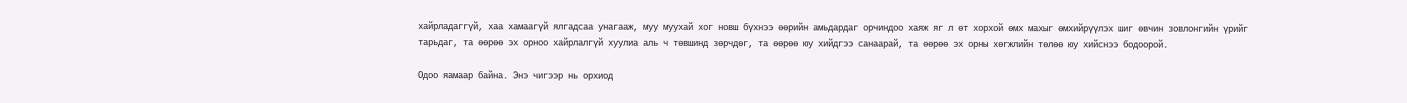хайрладаггүй, хаа хамаагүй ялгадсаа унагааж, муу муухай хог новш бүхнээ өөрийн амьдардаг орчиндоо хаяж яг л өт хорхой өмх махыг өмхийрүүлэх шиг өвчин зовлонгийн үрийг тарьдаг, та өөрөө эх орноо хайрлалгүй хуулиа аль ч төвшинд зөрчдөг, та өөрөө юу хийдгээ санаарай, та өөрөө эх орны хөгжлийн төлөө юу хийснээ бодоорой.

Одоо яамаар байна. Энэ чигээр нь орхиод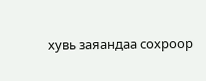хувь заяандаа сохроор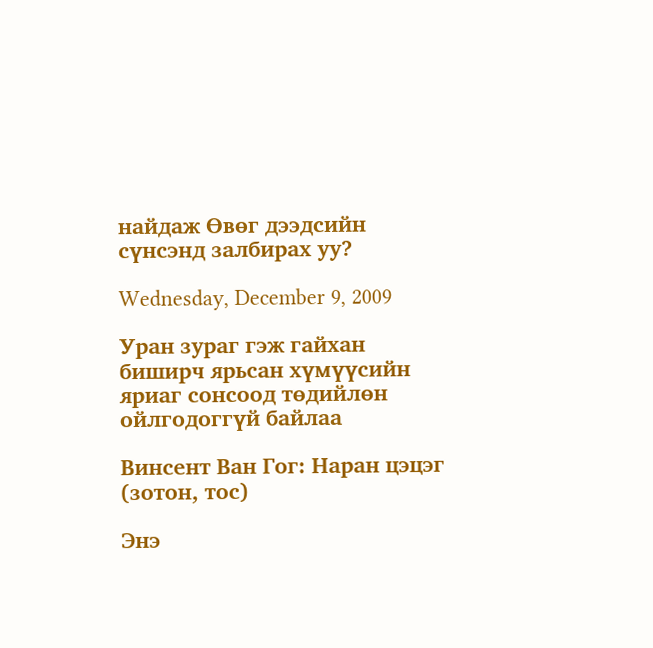найдаж Өвөг дээдсийн сүнсэнд залбирах уу?

Wednesday, December 9, 2009

Уран зураг гэж гайхан биширч ярьсан хүмүүсийн яриаг сонсоод төдийлөн ойлгодоггүй байлаа

Винсент Ван Гог: Наран цэцэг (зотон, тос)

Энэ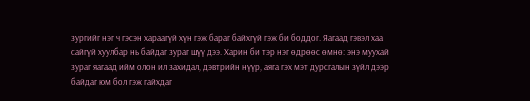зургийг нэг ч гэсэн хараагүй хүн гэж бараг байхгүй гэж би боддог. Яагаад гэвэл хаа сайгүй хуулбар нь байдаг зураг шүү дээ. Харин би тэр нэг өдрөөс өмнө: энэ муухай зураг яагаад ийм олон ил захидал, дэвтрийн нүүр, аяга гэх мэт дурсгалын зүйл дээр байдаг юм бол гэж гайхдаг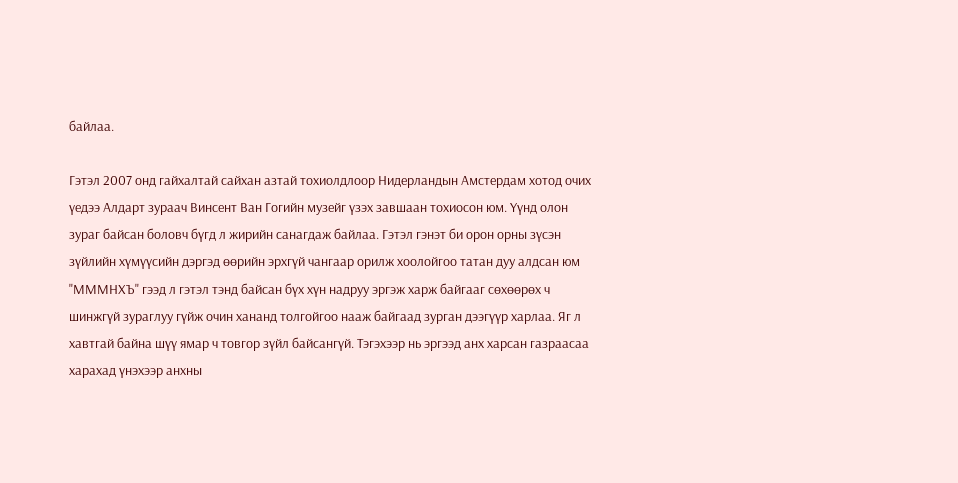байлаа.

Гэтэл 2007 онд гайхалтай сайхан азтай тохиолдлоор Нидерландын Амстердам хотод очих үедээ Алдарт зураач Винсент Ван Гогийн музейг үзэх завшаан тохиосон юм. Үүнд олон зураг байсан боловч бүгд л жирийн санагдаж байлаа. Гэтэл гэнэт би орон орны зүсэн зүйлийн хүмүүсийн дэргэд өөрийн эрхгүй чангаар орилж хоолойгоо татан дуу алдсан юм "МММНХЪ" гээд л гэтэл тэнд байсан бүх хүн надруу эргэж харж байгааг сөхөөрөх ч шинжгүй зураглуу гүйж очин хананд толгойгоо нааж байгаад зурган дээгүүр харлаа. Яг л хавтгай байна шүү ямар ч товгор зүйл байсангүй. Тэгэхээр нь эргээд анх харсан газраасаа харахад үнэхээр анхны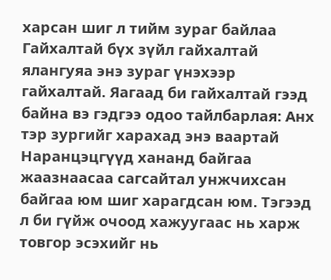харсан шиг л тийм зураг байлаа Гайхалтай бүх зүйл гайхалтай ялангуяа энэ зураг үнэхээр гайхалтай. Яагаад би гайхалтай гээд байна вэ гэдгээ одоо тайлбарлая: Анх тэр зургийг харахад энэ ваартай Наранцэцгүүд хананд байгаа жаазнаасаа сагсайтал унжчихсан байгаа юм шиг харагдсан юм. Тэгээд л би гүйж очоод хажуугаас нь харж товгор эсэхийг нь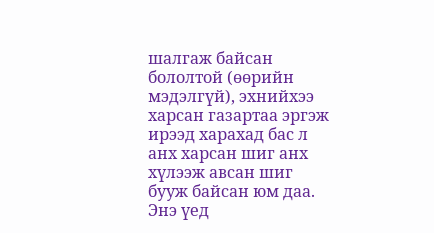шалгаж байсан бололтой (өөрийн мэдэлгүй), эхнийхээ харсан газартаа эргэж ирээд харахад бас л анх харсан шиг анх хүлээж авсан шиг бууж байсан юм даа. Энэ үед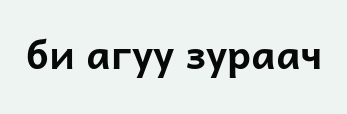би агуу зураач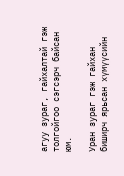агуу зураг, гайхалтай гэж толгойгоо сэгсэрч байсан юм.

Уран зураг гэж гайхан биширч ярьсан хүмүүсийн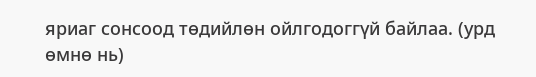яриаг сонсоод төдийлөн ойлгодоггүй байлаа. (урд өмнө нь)